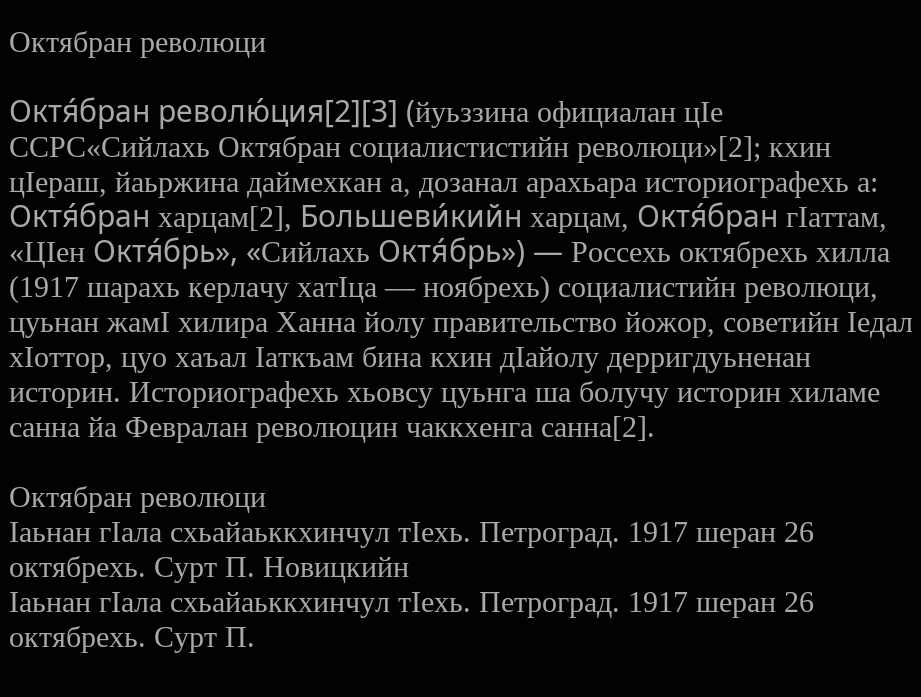Октябран революци

Октя́бран револю́ция[2][3] (йуьззина официалан цӀе ССРС«Сийлахь Октябран социалистистийн революци»[2]; кхин цӀераш, йаьржина даймехкан а, дозанал арахьара историографехь а: Октя́бран харцам[2], Большеви́кийн харцам, Октя́бран гӀаттам, «ЦӀен Октя́брь», «Сийлахь Октя́брь») — Россехь октябрехь хилла (1917 шарахь керлачу хатӀца — ноябрехь) социалистийн революци, цуьнан жамӀ хилира Ханна йолу правительство йожор, советийн Ӏедал хӀоттор, цуо хаъал Ӏаткъам бина кхин дӀайолу дерригдуьненан историн. Историографехь хьовсу цуьнга ша болучу историн хиламе санна йа Февралан революцин чаккхенга санна[2].

Октябран революци
Ӏаьнан гӀала схьайаьккхинчул тӀехь. Петроград. 1917 шеран 26 октябрехь. Сурт П. Новицкийн
Ӏаьнан гӀала схьайаьккхинчул тӀехь. Петроград. 1917 шеран 26 октябрехь. Сурт П.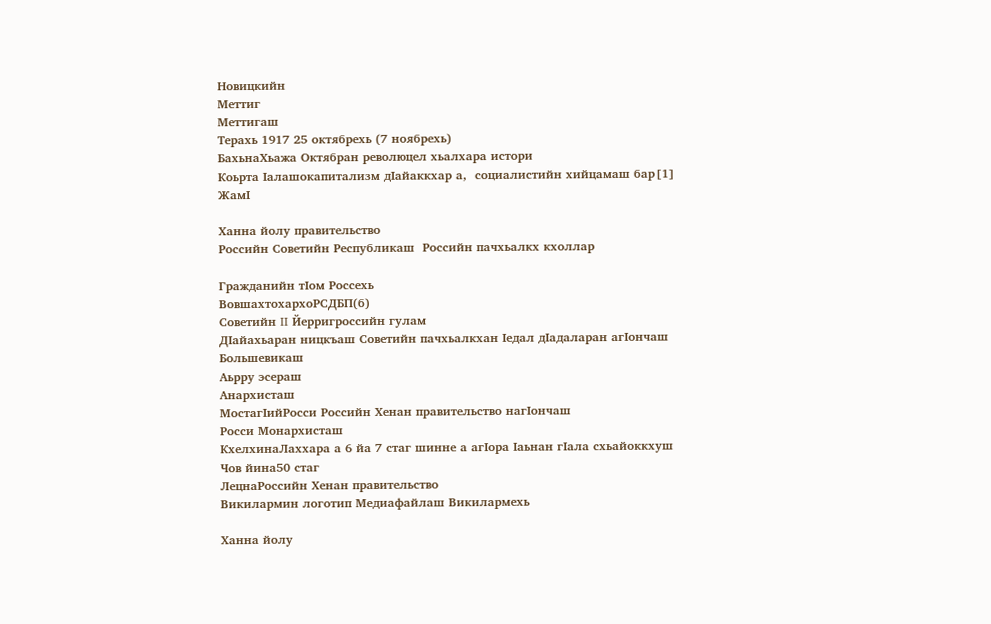Новицкийн
Меттиг
Меттигаш
Терахь 1917 25 октябрехь (7 ноябрехь)
БахьнаХьажа Октябран революцел хьалхара истори
Коьрта Ӏалашокапитализм дӀайаккхар а,  социалистийн хийцамаш бар[1]
ЖамӀ

Ханна йолу правительство
Российн Советийн Республикаш  Российн пачхьалкх кхоллар

Гражданийн тӀом Россехь
ВовшахтохархоРСДБП(б)
Советийн II Йерригроссийн гулам
ДӀайахьаран ницкъаш Советийн пачхьалкхан Ӏедал дӀадаларан агӀончаш
Большевикаш
Аьрру эсераш
Анархисташ
МостагӀийРосси Российн Хенан правительство нагӀончаш
Росси Монархисташ
КхелхинаЛаххара а 6 йа 7 стаг шинне а агӀора Ӏаьнан гӀала схьайоккхуш
Чов йина50 стаг
ЛецнаРоссийн Хенан правительство
Викилармин логотип Медиафайлаш Викилармехь

Ханна йолу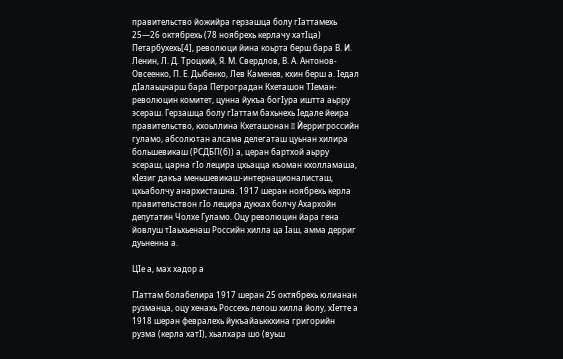правительство йожийра герзашца болу гӀаттамехь 25—26 октябрехь (78 ноябрехь керлачу хатӀца) Петарбухехь[4], революци йина коьрта берш бара В. И. Ленин, Л. Д. Троцкий, Я. М. Свердлов, В. А. Антонов-Овсеенко, П. Е. Дыбенко, Лев Каменев, кхин берш а. Ӏедал дӀалаьцнарш бара Петроградан Кхеташон ТӀеман-революцин комитет, цунна йукъа богӀура иштта аьрру эсераш. Герзашца болу гӀаттам бахьнехь Ӏедале йеира правительство, кхоьллина Кхеташонан II Йерригроссийн гуламо, абсолютан алсама делегаташ цуьнан хилира большевикаш (РСДБП(б)) а, церан бартхой аьрру эсераш, царна гӀо лецира цхьацца къоман кхолламаша, кӀезиг дакъа меньшевикаш-интернационалисташ, цхьаболчу анархисташна. 1917 шеран ноябрехь керла правительствон гӀо лецира дукхах болчу Ахархойн депутатин Чолхе Гуламо. Оцу революцин йара гена йовлуш тӀаьхьенаш Российн хилла ца Ӏаш, амма дерриг дуьненна а.

ЦӀе а, мах хадор а

ГӀаттам болабелира 1917 шеран 25 октябрехь юлианан рузманца, оцу хенахь Россехь лелош хилла йолу, хӀетте а 1918 шеран февралехь йукъайаьккхина григорийн рузма (керла хатӀ), хьалхара шо (вуьш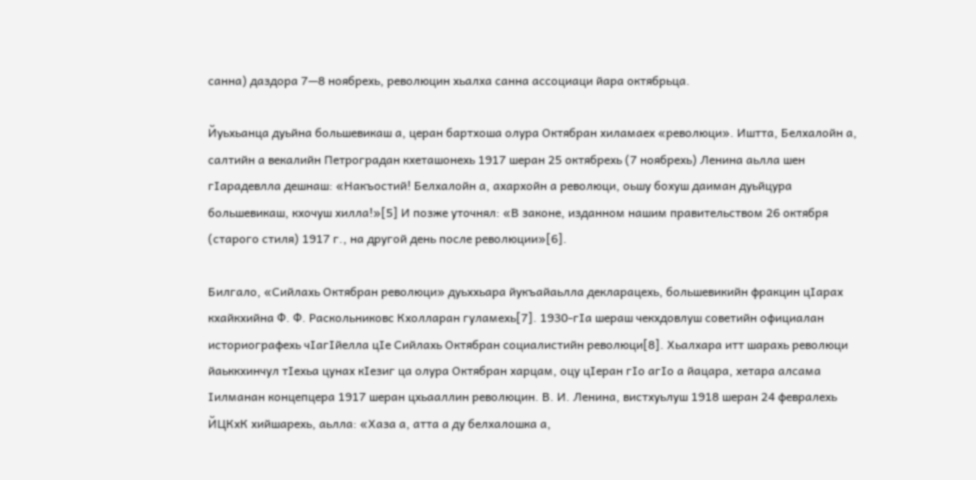санна) даздора 7—8 ноябрехь, революцин хьалха санна ассоциаци йара октябрьца.

Йуьхьанца дуьйна большевикаш а, церан бартхоша олура Октябран хиламаех «революци». Иштта, Белхалойн а, салтийн а векалийн Петроградан кхеташонехь 1917 шеран 25 октябрехь (7 ноябрехь) Ленина аьлла шен гӀарадевлла дешнаш: «Накъостий! Белхалойн а, ахархойн а революци, оьшу бохуш даиман дуьйцура большевикаш, кхочуш хилла!»[5] И позже уточнял: «В законе, изданном нашим правительством 26 октября (старого стиля) 1917 г., на другой день после революции»[6].

Билгало, «Сийлахь Октябран революци» дуьххьара йукъайаьлла декларацехь, большевикийн фракцин цӀарах кхайкхийна Ф. Ф. Раскольниковс Кхолларан гуламехь[7]. 1930-гӀа шераш чекхдовлуш советийн официалан историографехь чӀагӀйелла цӀе Сийлахь Октябран социалистийн революци[8]. Хьалхара итт шарахь революци йаьккхинчул тӀехьа цунах кӀезиг ца олура Октябран харцам, оцу цӀеран гӀо агӀо а йацара, хетара алсама Ӏилманан концепцера 1917 шеран цхьааллин революцин. В. И. Ленина, вистхуьлуш 1918 шеран 24 февралехь ЙЦКхК хийшарехь, аьлла: «Хаза а, атта а ду белхалошка а,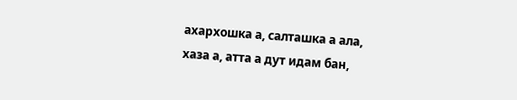ахархошка а, салташка а ала, хаза а, атта а дут идам бан,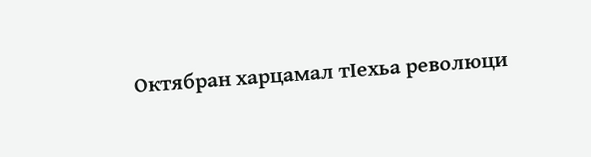Октябран харцамал тӀехьа революци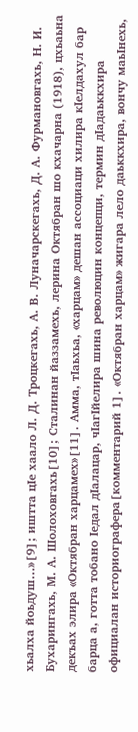хьалха йоьдуш…»[9]; иштта цӀе хаало Л. Д. Троцкегахь, А. В. Луначарскегахь, Д. А. Фурмановгахь, Н. И. Бухарингахь, М. А. Шолоховгахь[10]; Сталинан йаззамехь, лерина Октябран шо кхачарна (1918), цхьаьна декъах элира «Октябран харцамех»[11]. Амма, тӀаьхьа, «харцам» дешан ассоциаци хилира кӀелдахул бар барца а, готта тобано Ӏедал дӀалацар, чӀагӀйелира шина революцин концепци, термин дӀадаьккхира официалан историографера[комментарий 1]. «Октябран харцам» жигара лело даьккхира, вончу маьӀнехь,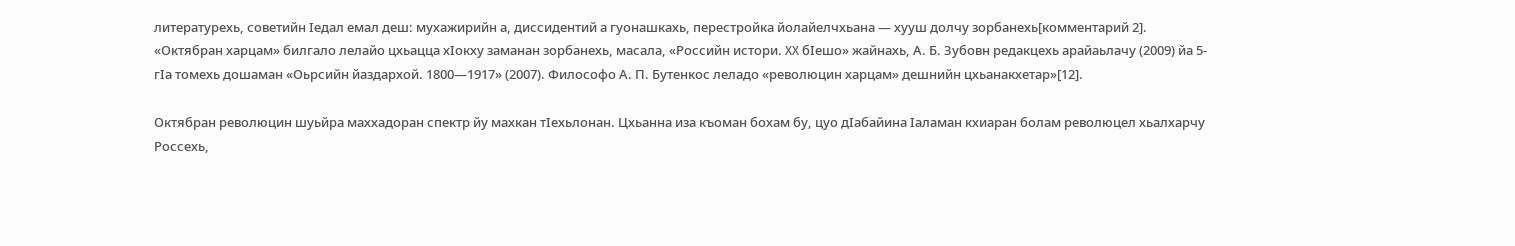литературехь, советийн Ӏедал емал деш: мухажирийн а, диссидентий а гуонашкахь, перестройка йолайелчхьана — хууш долчу зорбанехь[комментарий 2]. «Октябран харцам» билгало лелайо цхьацца хӀокху заманан зорбанехь, масала, «Российн истори. XX бӀешо» жайнахь, А. Б. Зубовн редакцехь арайаьлачу (2009) йа 5-гӀа томехь дошаман «Оьрсийн йаздархой. 1800—1917» (2007). Философо А. П. Бутенкос леладо «революцин харцам» дешнийн цхьанакхетар»[12].

Октябран революцин шуьйра маххадоран спектр йу махкан тӀехьлонан. Цхьанна иза къоман бохам бу, цуо дӀабайина Ӏаламан кхиаран болам революцел хьалхарчу Россехь,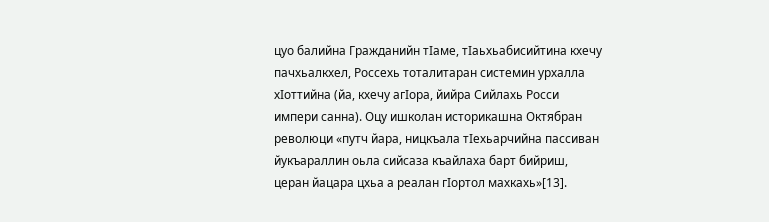цуо балийна Гражданийн тӀаме, тӀаьхьабисийтина кхечу пачхьалкхел, Россехь тоталитаран системин урхалла хӀоттийна (йа, кхечу агӀора, йийра Сийлахь Росси импери санна). Оцу ишколан историкашна Октябран революци «путч йара, ницкъала тӀехьарчийна пассиван йукъараллин оьла сийсаза къайлаха барт бийриш, церан йацара цхьа а реалан гӀортол махкахь»[13].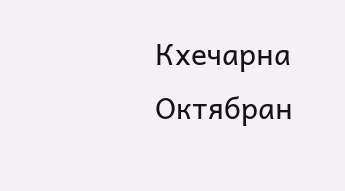Кхечарна Октябран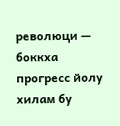революци — боккха прогресс йолу хилам бу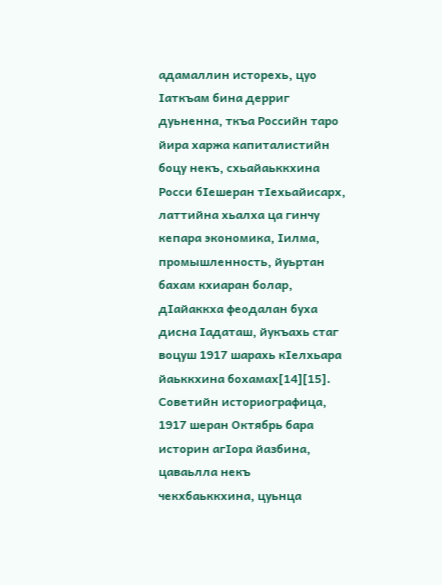адамаллин исторехь, цуо Ӏаткъам бина дерриг дуьненна, ткъа Российн таро йира харжа капиталистийн боцу некъ, схьайаьккхина Росси бӀешеран тӀехьайисарх, латтийна хьалха ца гинчу кепара экономика, Ӏилма, промышленность, йуьртан бахам кхиаран болар, дӀайаккха феодалан буха дисна Ӏадаташ, йукъахь стаг воцуш 1917 шарахь кӀелхьара йаьккхина бохамах[14][15]. Советийн историографица, 1917 шеран Октябрь бара историн агӀора йазбина, цаваьлла некъ чекхбаьккхина, цуьнца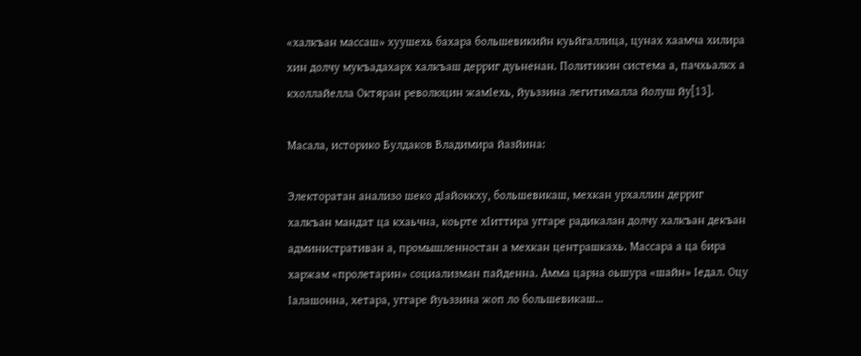«халкъан массаш» хуушехь бахара большевикийн куьйгаллица, цунах хаамча хилира хин долчу мукъадахарх халкъаш дерриг дуьненан. Политикин система а, пачхьалкх а кхоллайелла Октяран революцин жамӀехь, йуьззина легитималла йолуш йу[13].

Масала, историко Булдаков Владимира йазйина:

Электоратан анализо шеко дӀайоккху, большевикаш, мехкан урхаллин дерриг халкъан мандат ца кхаьчна, коьрте хӀиттира уггаре радикалан долчу халкъан декъан административан а, промышленностан а мехкан центрашкахь. Массара а ца бира харжам «пролетарин» социализман пайденна. Амма царна оьшура «шайн» Ӏедал. Оцу Ӏалашонна, хетара, уггаре йуьззина жоп ло большевикаш…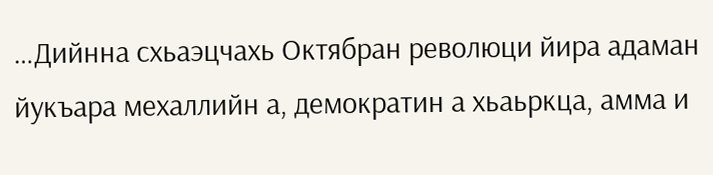…Дийнна схьаэцчахь Октябран революци йира адаман йукъара мехаллийн а, демократин а хьаьркца, амма и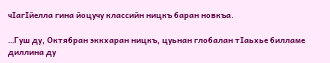чӀагӀйелла гина йоцучу классийн ницкъ баран новкъа.

…Гуш ду, Октябран эккхаран ницкъ, цуьнан глобалан тӀаьхье билламе диллина ду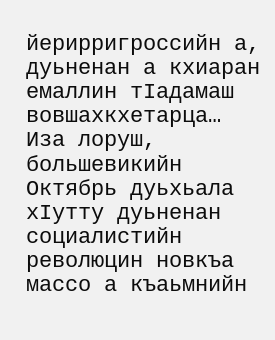йерирригроссийн а, дуьненан а кхиаран емаллин тӀадамаш вовшахкхетарца… Иза лоруш, большевикийн Октябрь дуьхьала хӀутту дуьненан социалистийн революцин новкъа массо а къаьмнийн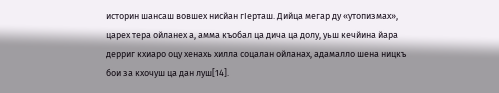историн шансаш вовшех нисйан гӀерташ. Дийца мегар ду «утопизмах», царех тера ойланех а, амма къобал ца дича ца долу, уьш кечйина йара дерриг кхиаро оцу хенахь хилла соцалан ойланах, адамалло шена ницкъ бои за кхочуш ца дан луш[14].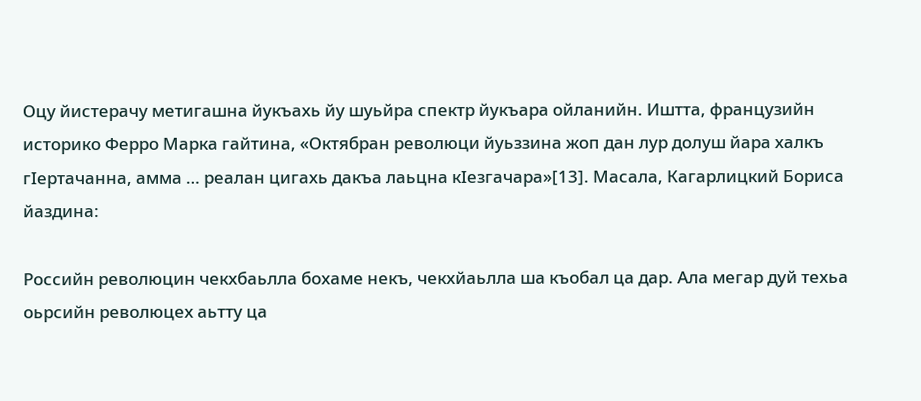Оцу йистерачу метигашна йукъахь йу шуьйра спектр йукъара ойланийн. Иштта, французийн историко Ферро Марка гайтина, «Октябран революци йуьззина жоп дан лур долуш йара халкъ гӀертачанна, амма … реалан цигахь дакъа лаьцна кӀезгачара»[13]. Масала, Кагарлицкий Бориса йаздина:

Российн революцин чекхбаьлла бохаме некъ, чекхйаьлла ша къобал ца дар. Ала мегар дуй техьа оьрсийн революцех аьтту ца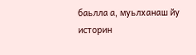баьлла а, муьлханаш йу историн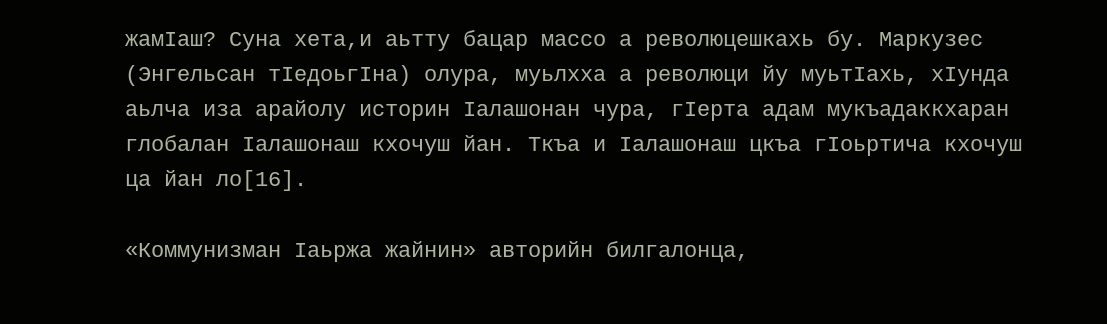жамӀаш? Суна хета,и аьтту бацар массо а революцешкахь бу. Маркузес (Энгельсан тӀедоьгӀна) олура, муьлхха а революци йу муьтӀахь, хӀунда аьлча иза арайолу историн Ӏалашонан чура, гӀерта адам мукъадаккхаран глобалан Ӏалашонаш кхочуш йан. Ткъа и Ӏалашонаш цкъа гӀоьртича кхочуш ца йан ло[16].

«Коммунизман Ӏаьржа жайнин» авторийн билгалонца,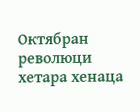Октябран революци хетара хенаца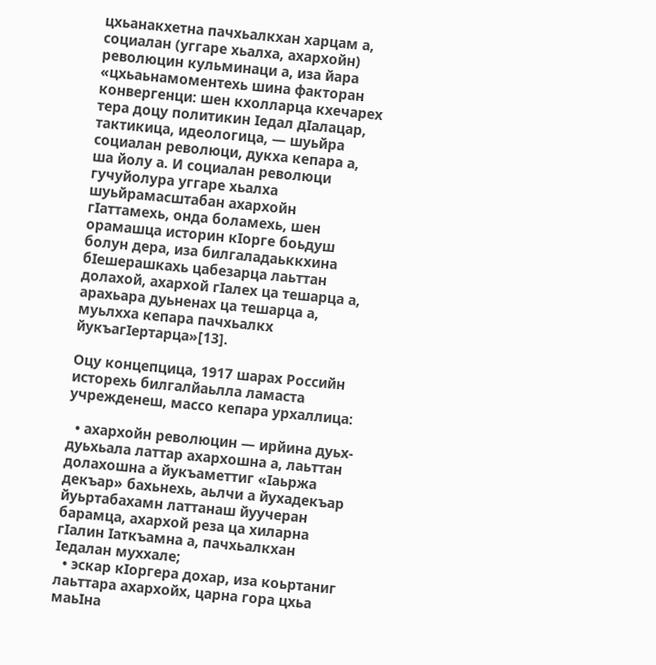цхьанакхетна пачхьалкхан харцам а, социалан (уггаре хьалха, ахархойн) революцин кульминаци а, иза йара «цхьаьнамоментехь шина факторан конвергенци: шен кхолларца кхечарех тера доцу политикин Ӏедал дӀалацар, тактикица, идеологица, — шуьйра социалан революци, дукха кепара а, ша йолу а. И социалан революци гучуйолура уггаре хьалха шуьйрамасштабан ахархойн гӀаттамехь, онда боламехь, шен орамашца историн кӀорге боьдуш болун дера, иза билгаладаьккхина бӀешерашкахь цабезарца лаьттан долахой, ахархой гӀалех ца тешарца а, арахьара дуьненах ца тешарца а, муьлхха кепара пачхьалкх йукъагӀертарца»[13].

Оцу концепцица, 1917 шарах Российн исторехь билгалйаьлла ламаста учрежденеш, массо кепара урхаллица:

  • ахархойн революцин — ирйина дуьх-дуьхьала латтар ахархошна а, лаьттан долахошна а йукъаметтиг «Ӏаьржа декъар» бахьнехь, аьлчи а йухадекъар йуьртабахамн латтанаш йуучеран барамца, ахархой реза ца хиларна гӀалин Ӏаткъамна а, пачхьалкхан Ӏедалан муххале;
  • эскар кӀоргера дохар, иза коьртаниг лаьттара ахархойх, царна гора цхьа маьӀна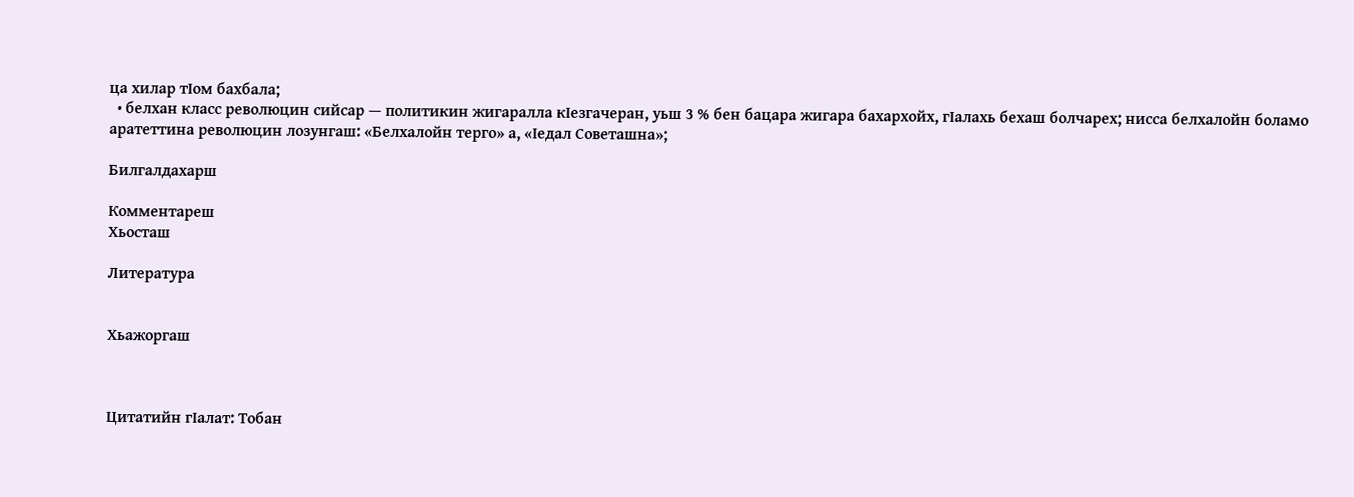ца хилар тӀом бахбала;
  • белхан класс революцин сийсар — политикин жигаралла кӀезгачеран, уьш 3 % бен бацара жигара бахархойх, гӀалахь бехаш болчарех; нисса белхалойн боламо аратеттина революцин лозунгаш: «Белхалойн терго» а, «Ӏедал Советашна»;

Билгалдахарш

Комментареш
Хьосташ

Литература


Хьажоргаш



Цитатийн гӀалат: Тобан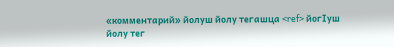«комментарий» йолуш йолу тегашца <ref> йогӀуш йолу тег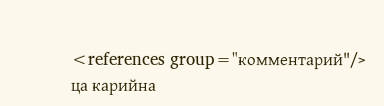<references group="комментарий"/> ца карийна